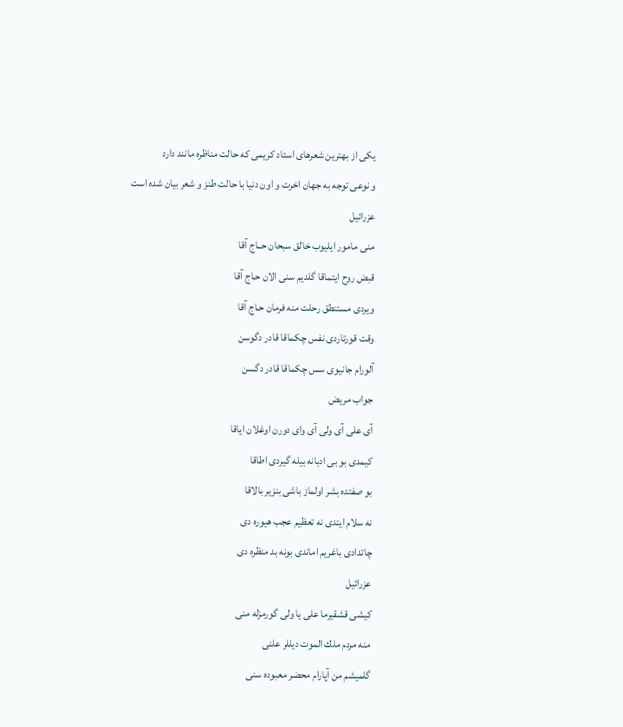یكی از بهترین شعرهای استاد كریمی كه حالت مناظره مانند دارد
و نوعی توجه به جهان اخرت و اون دنیا با حالت طنز و شعر بیان شده است
عزرائیل
منی مامور ایلیوب خالق سبحان حــاج آقا
قبض روح ایتماقا گلدیم سنی الان حـاج آقا
ویردی مستنطق رحلت منه فرمان حـاج آقا
وقت قورتاردی نفس چكماقا قادر دگوسن
آلورام جانیوی سس چكماقا قادر دگسن
جواب مریض
آی علی آی ولی آی وای دورن اوغلان ایاقا
كیمدی بو بی ادبانه بیله گیردی اطاقا
بو صفتده بشر اولماز باشی بنزیر بالاقا
نه سلام ایتدی نه تعظیم عجب هیوره دی
چاتدادی باغریم اماندی بونه بد منظره دی
عزرائیل
كیشی قشقیرما علی یا ولی گورمزله منی
منه مردم ملك الموت دیللر علنی
گلمیشم من آپارام محضر معبوده سنی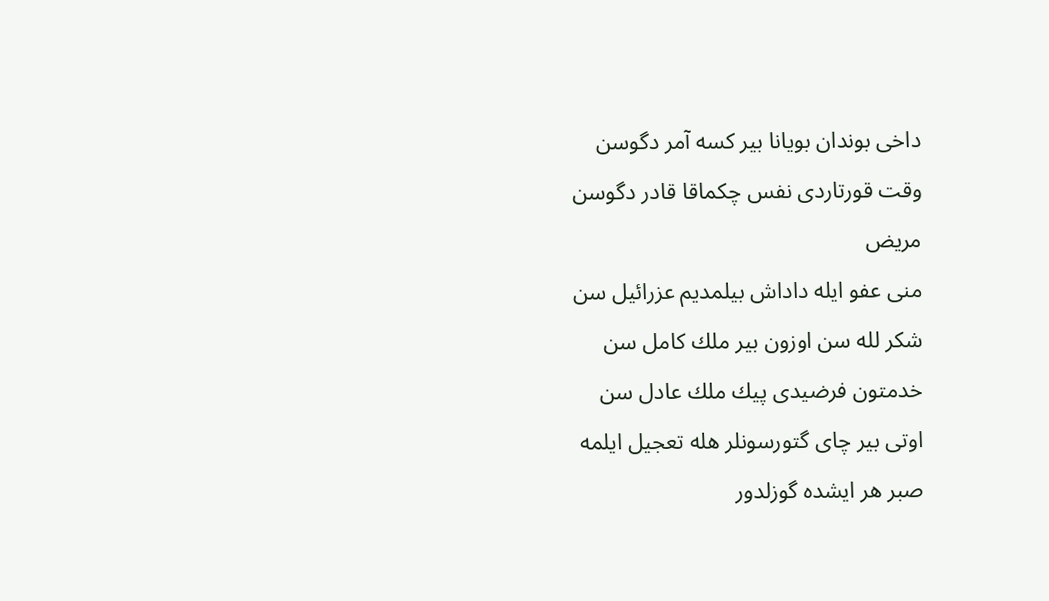داخی بوندان بویانا بیر كسه آمر دگوسن
وقت قورتاردی نفس چكماقا قادر دگوسن
مریض
منی عفو ایله داداش بیلمدیم عزرائیل سن
شكر لله سن اوزون بیر ملك كامل سن
خدمتون فرضیدی پیك ملك عادل سن
اوتی بیر چای گتورسونلر هله تعجیل ایلمه
صبر هر ایشده گوزلدور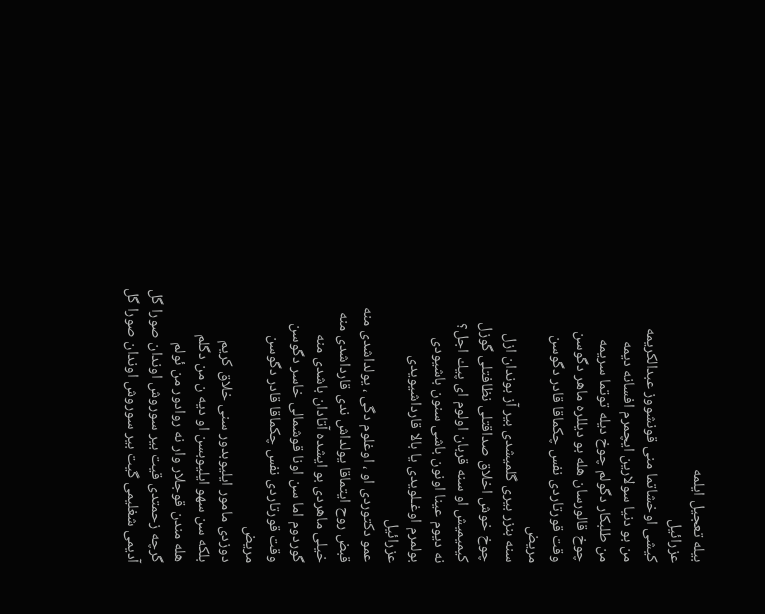بیله تعجیل ایلمه
عزرائیل
كیشی اوخشاتما منی قونشووز عبدالكریمه
من بو دنیا سولارین ایچمرم افسانه دیمه
من طلبكار دگولم چوخ دیله توتما سریمه
چوخ قالورسان هله بو دیللره ماهر دگوسن
وقت قورتاردی نفس چكماقا قادر دگوسن
مریض
سنه بنزر بیری گلمیشدی بیر آز بوندان ازل
چوخ خوش اخلاق صداقتلی نظافتلی گوزل
كیمیمیش او سنه قربان اولوم ای پیك اجل؟
نه دیوم عینا اونون باشی سنون باشیودی
بولمرم اوغـلویدی یا بالا قارداشیویدی
عزرائیل
عمو دكتوردی او ، اوغلوم دگی ، یولداشدی منه
قبض روح ایتماقا یولداش ندی قارداشدی منه
خیلی ماهردی بو ایشده آتادان باشدی منه
گوردوم اما سن اونا قوشمالی خاسر دگوسن
وقت قورتاردی نفس چكماقا قادر دگوسن
مریض
دوزدی مامور ایلیوبدور سنی خلاق كریم
بلكه سن سهو ایلیوبسن او دیه ن من دگلم
هله مندن قوجلار وار نه روادور من ئولم
گرچه زحمتدی قیت بیر سوروش اوندان صورا گل
آدیمی شغلیمی گیت بیر سوروش اوندان صورا گل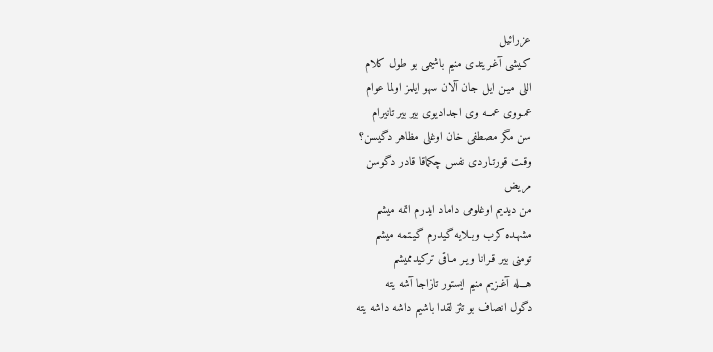عزرائیل
كـیشی آغـریتدی منیم باشیمی بو طول كلام
اللی میـن ایل جان آلان سهو ایلمز اولما عوام
عمـووی عمــه وی اجدادیوی بیر بیر تانیرام
سن مگر مصطفی خان اوغلی مظاهر دگیسن؟
وقـت قورتـاردی نفس چكماقا قادر دگوسن
مریض
من دیدیم اوغلومی داماد ایدرم اتمه میشم
مشهـده كرب وبـلایه گیدرم گیـتمه میشم
تومنی بیر قـرانا ویـر مـاقی تركیدممیشم
هـــله آغـزیم منیم ایستور تازاجا آشه یته
دگول انصاف بو تئز لقدا باشیم داشه داشه یته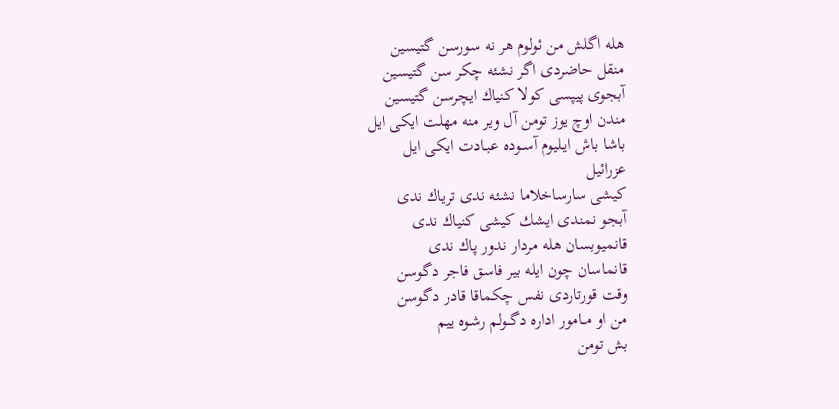هله اگلش من ئولوم هر نه سورسن گتیسین
منقل حاضردی اگر نشئه چكر سن گتیسین
آبجوی پیپسی كولا كنیاك ایچرسن گتیسین
مندن اوچ یوز تومن آل ویر منه مهلت ایكی ایل
باشا باش ایـلیوم آســوده عبـادت ایكی ایل
عزرائیل
كیشی سارساخلاما نشئه ندی تریاك ندی
آبجو نمندی ایشك كیشی كنیاك ندی
قانمیوبسان هله مردار ندور پاك ندی
قانماسان چون ایله بیر فاسق فاجر دگوسن
وقت قورتاردی نفس چكماقا قادر دگوسن
من او مــامور اداره دگــولم رشـوه ییم
بش تومن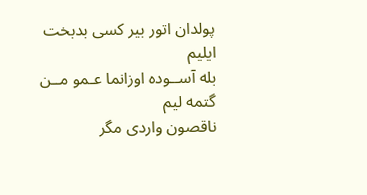پولدان اتور بیر كسی بدبخت ایلیم
بله آســوده اوزانما عـمو مــن گتمه لیم
ناقصون واردی مگر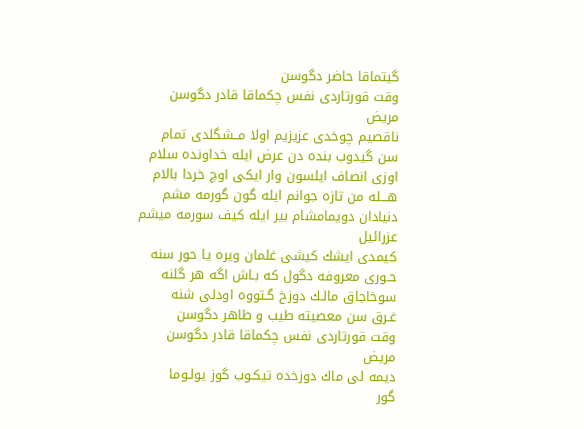گیتماقا حاضر دگوسن
وقت قورتاردی نفس چكماقا قادر دگوسن
مریض
ناقصیم چوخدی عزیزیم اولا مــشگلدی تمام
سن گیدوب بنده دن عرض ایله خداونده سلام
اوزی انصاف ایلسون وار ایكی اوچ خردا بالام
هـــله من تازه جوانم ایله گون گورمه مشم
دنیادان دویمامشام بیر ایله كیف سورمه میشم
عزرائیل
كیمدی ایشك كیشی غلمان ویره یا حور سنه
حـوری معروفه دگول كه بـاش اگه هر گلنه
سوخاجاق مالـك دوزخ گـتووه اودلی شنه
غـرق سن معصیته طیب و طاهر دگوسن
وقت قورتاردی نفس چكماقا قادر دگوسن
مریض
دیمه لی ماك دوزخده تیكـوب گوز یولـوما
گور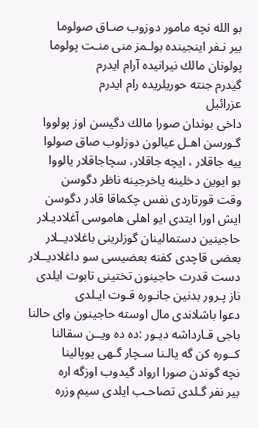بو الله نچه مامور دوزوب صـاق صولوما
بیر نـفر اینجینده بولـمز منی منـت پولوما
پولونان مالك نیرانیده آرام ایدرم
گیدرم جنته حوریلریده رام ایدرم
عزرائیل
داخی بوندان صورا مالك دگیسن اوز پولووا
گـورسن اهـل عیالون دوزلوب صاق صولوا
ییه جاقلار ، ایچه جاقلار، سچاجاقلار یالووا
بو ایوین دخلینه یاخرجینه ناظر دگوسن
وقت قورتاردی نفس چكماقا قادر دگوسن
ایش اورا ایتدی ایو اهلی هاموسی آغلادیـلار
حاجینین دستمالینان گوزلرینی باغلادیــلار
بعضی قاچدی كفنه بعضیسی سو داغلادیــلار
دست قدرت حاجینون تختینی تابوت ایلدی
ناز پـرور بدنین جانـوره قـوت ایـلدی
دعوا باشلاندی مال اوسته حاجینون وای حالنا
باجی قـارداشه دیـور :ده ده ویــن سقالنا
كــوره كن گه یالـنا سـچار گـهی یوپالینا
نچه گوندن صورا ارواد گیدوب اوزگه اره
بیر نفر گـلدی تصاحـب ایلدی سیم وزره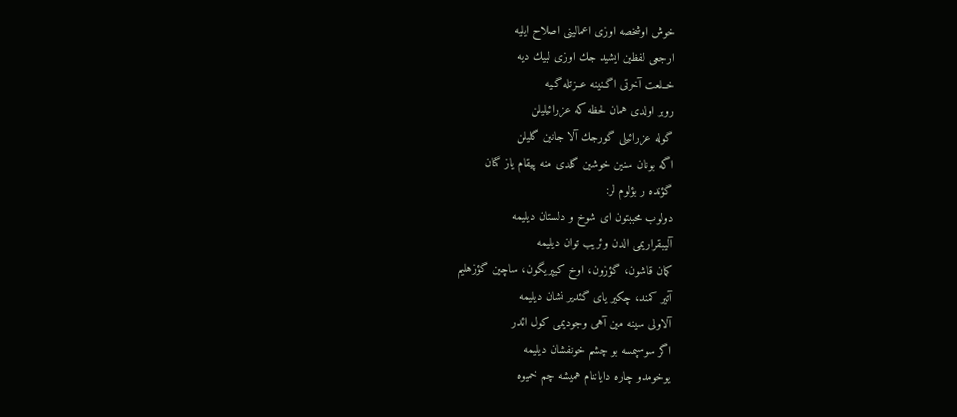خوش اوشخصه اوزی اعمالینی اصلاح ایلیه
ارجعی لفظین ایشید جك اوزی لبیك دیه
خــلعت آخرتی اگـنینه عــزتله گـیه
روبر اولدی همان لحظه كه عزرائیلیلن
گوله عزرائیلی گورجك آلا جانین گلیلن
اگه بونان سنین خوشین گلدی منه پیقام یاز گنان
گؤنده ر بؤلوم لر:
دولوب محببتون ای شوخ و دلستان دیلیمه
آلیبقراریمی الدن وئریب توان دیلیمه
كمان قاشون، گؤزون، اوخ كیپریگون، ساچین گؤزهلیم
آتیر كمند، چكیر یای گئدیر نشان دیلیمه
آلاولی سینه مین آهی وجودیمی كول ائدر
اگر سوسپمسه بو چشم خونفشان دیلیمه
یوخومدو چاره دایاننام همیشه چم خمیوه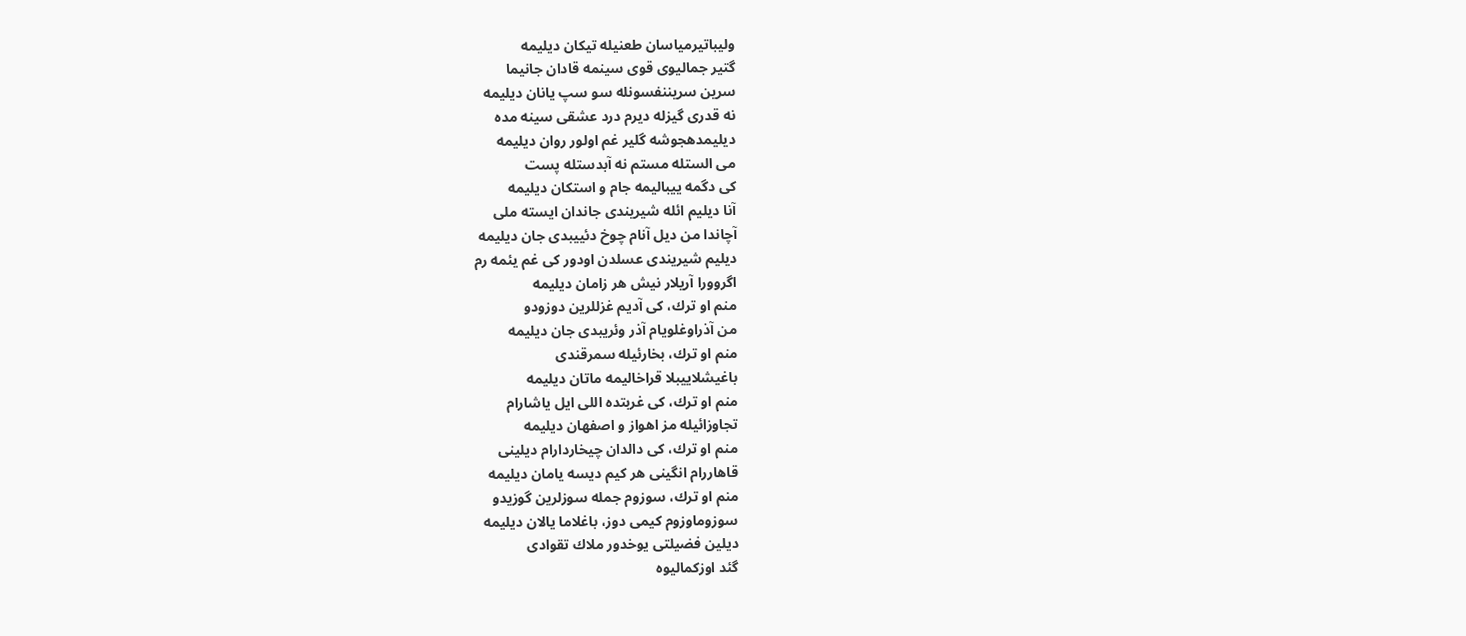ولیباتیرمیاسان طعنیله تیكان دیلیمه
گتیر جمالیوی قوی سینمه قادان جانیما
سرین سریننفسونله سو سپ یانان دیلیمه
نه قدری گیزله دیرم درد عشقی سینه مده
دیلیمدهجوشه گلیر غم اولور روان دیلیمه
می الستله مستم نه آبدستله پست
كی دگمه ییبالیمه جام و استكان دیلیمه
آنا دیلیم ائله شیریندی جاندان ایسته ملی
آچاندا من دیل آنام چوخ دئییبدی جان دیلیمه
دیلیم شیریندی عسلدن اودور كی غم یئمه رم
اگروورا آریلار نیش هر زامان دیلیمه
منم او ترك، كی آدیم غزللرین دوزودو
من آذراوغلویام آذر وئریبدی جان دیلیمه
منم او ترك، بخارئیله سمرقندی
باغیشلاییبلا قراخالیمه ماتان دیلیمه
منم او ترك، كی غربتده اللی ایل یاشارام
تجاوزائیله مز اهواز و اصفهان دیلیمه
منم او ترك، كی دالدان چیخاردارام دیلینی
قاهاررام انگینی هر كیم دیسه یامان دیلیمه
منم او ترك، سوزوم جمله سوزلرین گوزیدو
سوزوماوزوم كیمی دوز، باغلاما یالان دیلیمه
دیلین فضیلتی یوخدور ملاك تقوادی
گئد اوزكمالیوه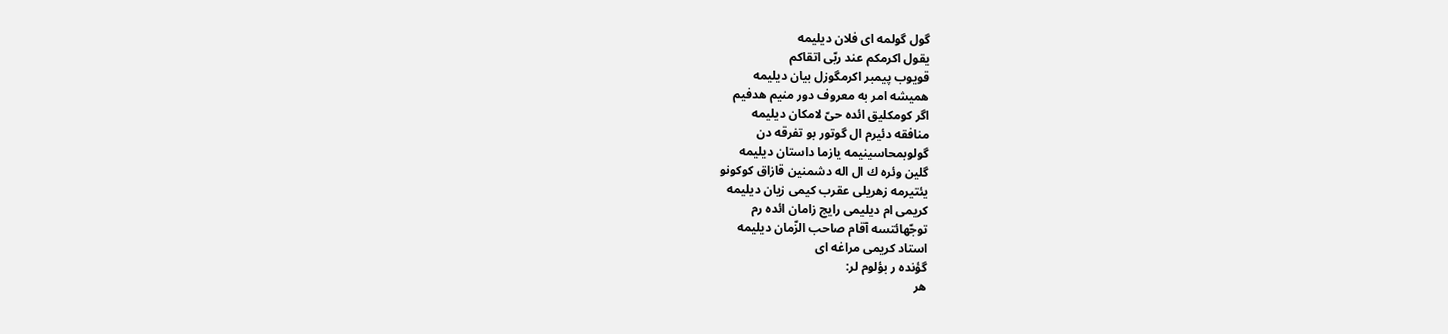گول گولمه ای فلان دیلیمه
یقول اكرمكم عند ربّی اتقاكم
قویوب پیمبر اكرمگوزل بیان دیلیمه
همیشه امر به معروف دور منیم هدفیم
اگر كومكلیق ائده حیّ لامكان دیلیمه
منافقه دئیرم ال گوتور بو تفرقه دن
گولوبمحاسینیمه یازما داستان دیلیمه
گلین وئره ك ال اله دشمنین قازاق كوكونو
یئتیرمه زهریلی عقرب كیمی زیان دیلیمه
كریمی ام دیلیمی رایج زامان ائده رم
توجّهائتسه آقام صاحب الزّمان دیلیمه
استاد كریمی مراغه ای
گؤنده ر بؤلوم لر:
هر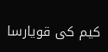كیم كی قویارسا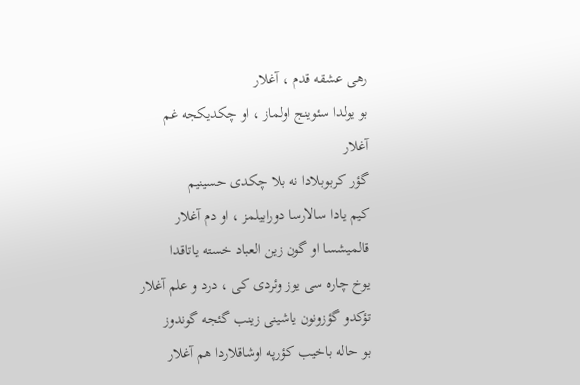رهی عشقه قدم ، آغلار
بو یولدا سئوینج اولماز ، او چكدیكجه غم آغلار
گؤر كربوبلادا نه بلا چكدی حسینیم
كیم یادا سالارسا دورابیلمز ، او دم آغلار
قالمیشسا او گون زین العباد خسته یاتاقدا
یوخ چاره سی یوز وئردی كی ، درد و علم آغلار
تؤكدو گؤزونون یاشینی زینب گئجه گوندوز
بو حاله باخیب كؤرپه اوشاقلاردا هم آغلار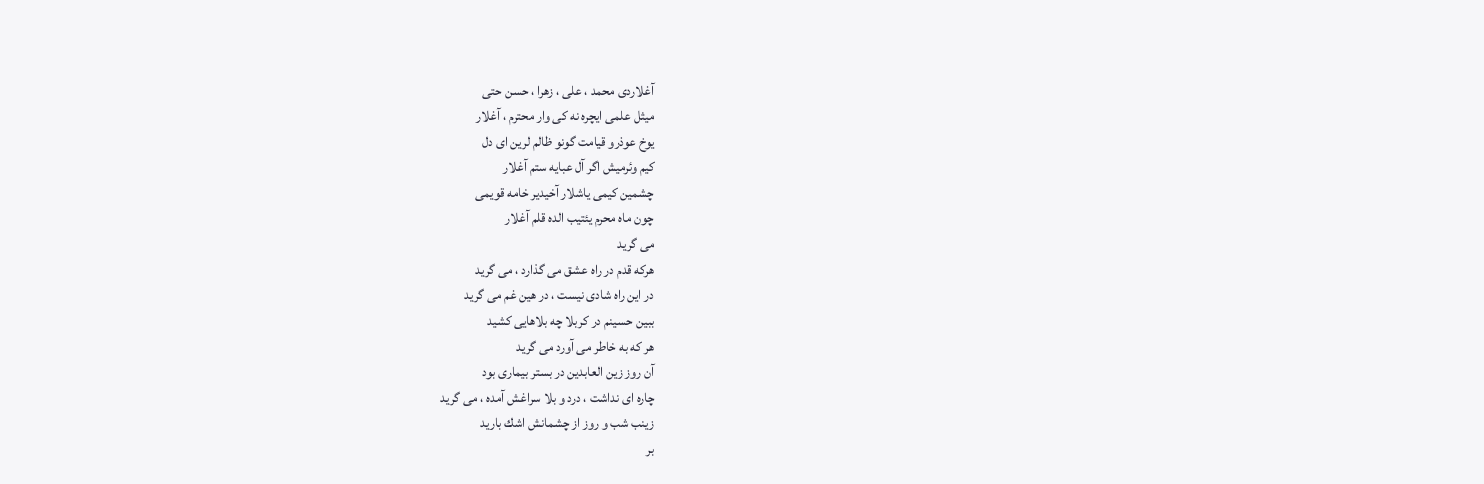آغلاردی محمد ، علی ، زهرا ، حسن حتی
میثل علمی ایچره نه كی وار محترم ، آغلار
یوخ عوذرو قیامت گونو ظالم لرین ای دل
كیم وئرمیش اگر آل عبایه ستم آغلار
چشمین كیمی یاشلار آخیدیر خامه قویمی
چون ماه محرم یئتیب الده قلم آغلار
می گرید
هركه قدم در راه عشق می گذارد ، می گرید
در این راه شادی نیست ، در هین غم می گرید
ببین حسینم در كربلا چه بلاهایی كشید
هر كه به خاطر می آورد می گرید
آن روز زین العابدین در بستر بیماری بود
چاره ای نداشت ، درد و بلا سراغش آمده ، می گرید
زینب شب و روز از چشمانش اشك بارید
بر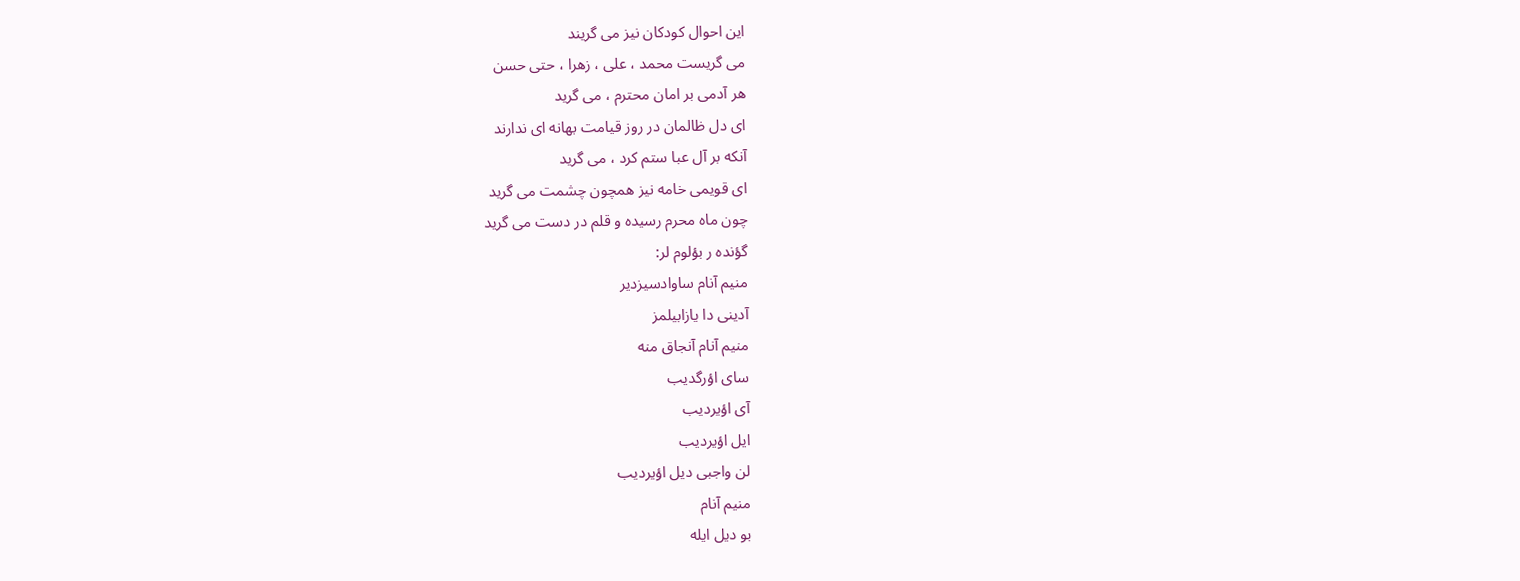این احوال كودكان نیز می گریند
می گریست محمد ، علی ، زهرا ، حتی حسن
هر آدمی بر امان محترم ، می گرید
ای دل ظالمان در روز قیامت بهانه ای ندارند
آنكه بر آل عبا ستم كرد ، می گرید
ای قویمی خامه نیز همچون چشمت می گرید
چون ماه محرم رسیده و قلم در دست می گرید
گؤنده ر بؤلوم لر:
منیم آنام ساوادسیزدیر
آدینی دا یازابیلمز
منیم آنام آنجاق منه
سای اؤرگدیب
آی اؤیردیب
ایل اؤیردیب
لن واجبی دیل اؤیردیب
منیم آنام
بو دیل ایله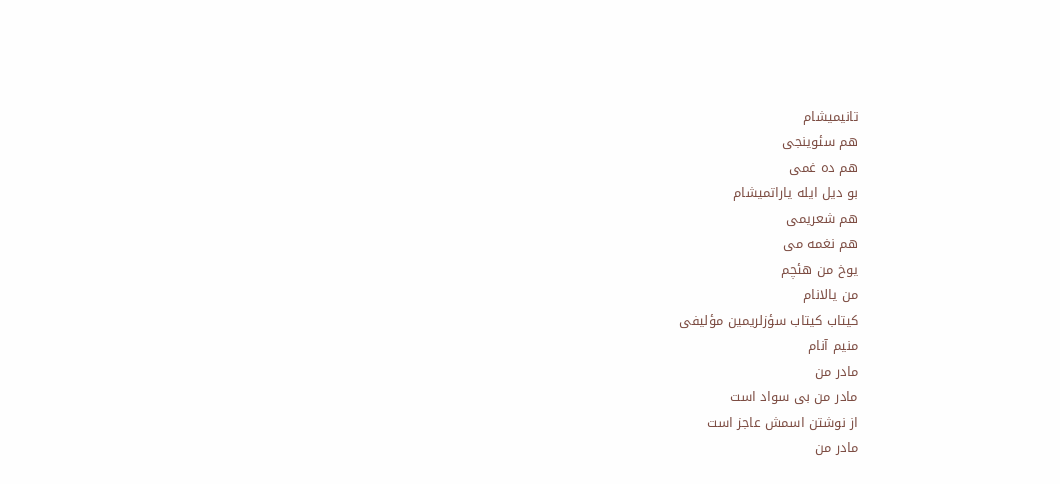تانیمیشام
هم سئوینجی
هم ده غمی
بو دیل ایله یاراتمیشام
هم شعریمی
هم نغمه می
یوخ من هئچم
من یالانام
كیتاب كیتاب سؤزلریمین مؤلیفی
منیم آنام
مادر من
مادر من بی سواد است
از نوشتن اسمش عاجز است
مادر من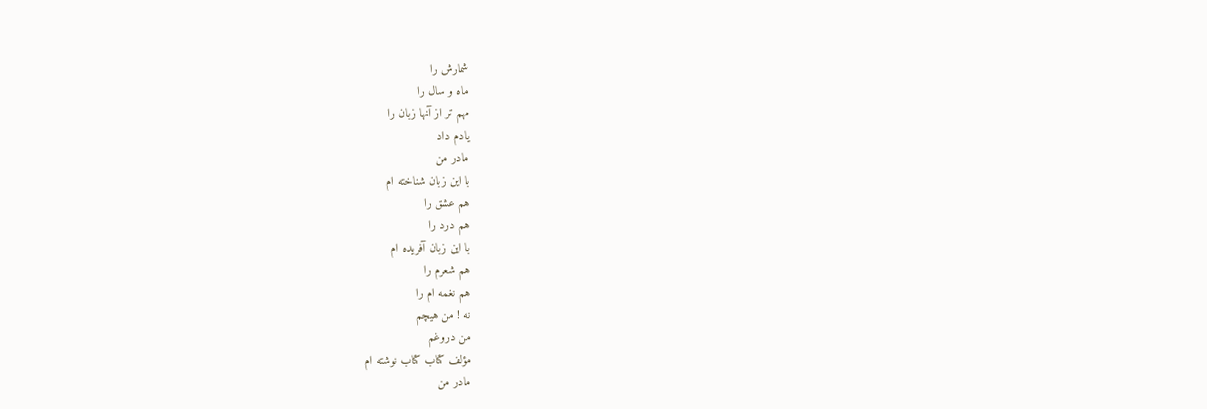شمارش را
ماه و سال را
مهم تر از آنها زبان را
یادم داد
مادر من
با این زبان شناخته ام
هم عشق را
هم درد را
با این زبان آفریده ام
هم شعرم را
هم نغمه ام را
نه ! من هیچم
من دروغم
مؤلف كتاب كتاب نوشته ام
مادر من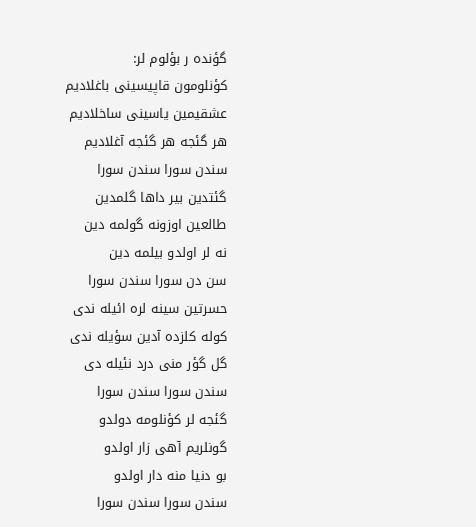گؤنده ر بؤلوم لر:
كؤنلومون قاپیسینی باغلادیم
عشقیمین یاسینی ساخلادیم
هر گئجه هر گئجه آغلادیم
سندن سورا سندن سورا
گئتدین بیر داها گلمدین
طالعین اوزونه گولمه دین
نه لر اولدو بیلمه دین
سن دن سورا سندن سورا
حسرتین سینه لره ائیله ندی
كوله كلزده آدین سؤیله ندی
گل گؤر منی درد نئیله دی
سندن سورا سندن سورا
گئجه لر كؤنلومه دولدو
گونلریم آهی زار اولدو
بو دنیا منه دار اولدو
سندن سورا سندن سورا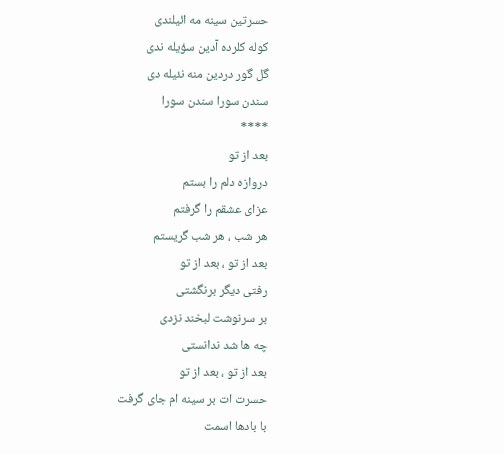حسرتین سینه مه ائیلندی
كوله كلرده آدین سؤیله ندی
گل گور دردین منه نئیله دی
سندن سورا سندن سورا
****
بعد از تو
دروازه دلم را بستم
عزای عشقم را گرفتم
هر شب ، هر شب گریستم
بعد از تو ، بعد از تو
رفتی دیگر برنگشتی
بر سرنوشت لبخند نزدی
چه ها شد ندانستی
بعد از تو ، بعد از تو
حسرت ات بر سینه ام جای گرفت
با بادها اسمت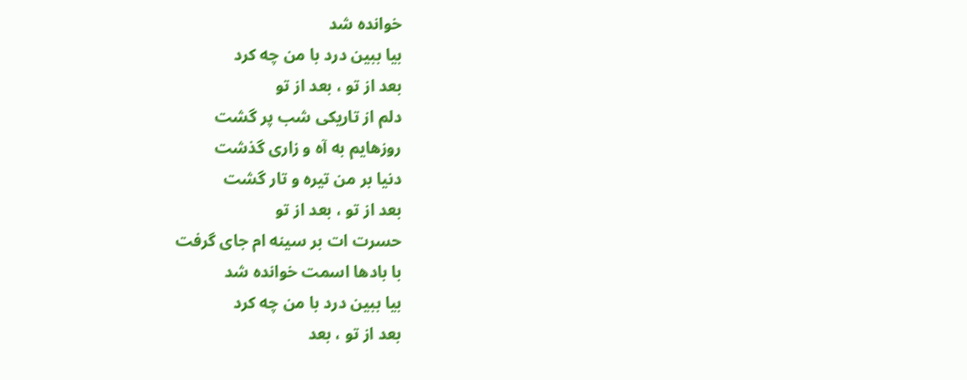خوانده شد
بیا ببین درد با من چه كرد
بعد از تو ، بعد از تو
دلم از تاریكی شب پر گشت
روزهایم به آه و زاری گذشت
دنیا بر من تیره و تار گشت
بعد از تو ، بعد از تو
حسرت ات بر سینه ام جای گرفت
با بادها اسمت خوانده شد
بیا ببین درد با من چه كرد
بعد از تو ، بعد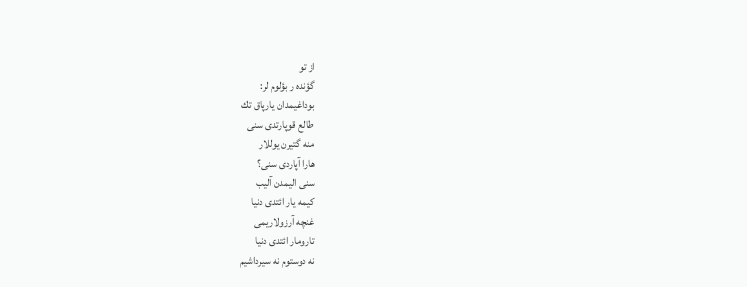از تو
گؤنده ر بؤلوم لر:
بوداغیمدان یارپاق تك
طالع قوپارتدی سنی
منه گتیرن یوللار
هارا آپاردی سنی؟
سنی الیمدن آلیب
كیمه یار ائتدی دنیا
غنچه آرزولاریمی
تارومار ائتدی دنیا
نه دوستوم نه سیرداشیم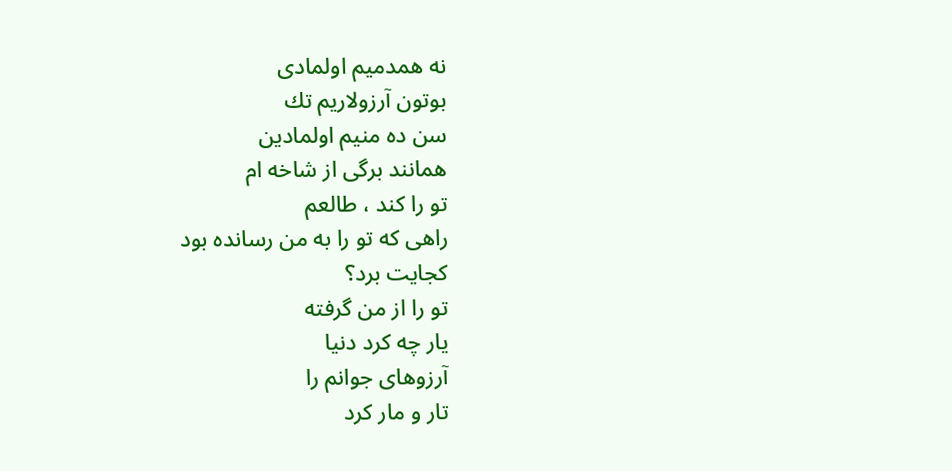نه همدمیم اولمادی
بوتون آرزولاریم تك
سن ده منیم اولمادین
همانند برگی از شاخه ام
تو را كند ، طالعم
راهی كه تو را به من رسانده بود
كجایت برد؟
تو را از من گرفته
یار چه كرد دنیا
آرزوهای جوانم را
تار و مار كرد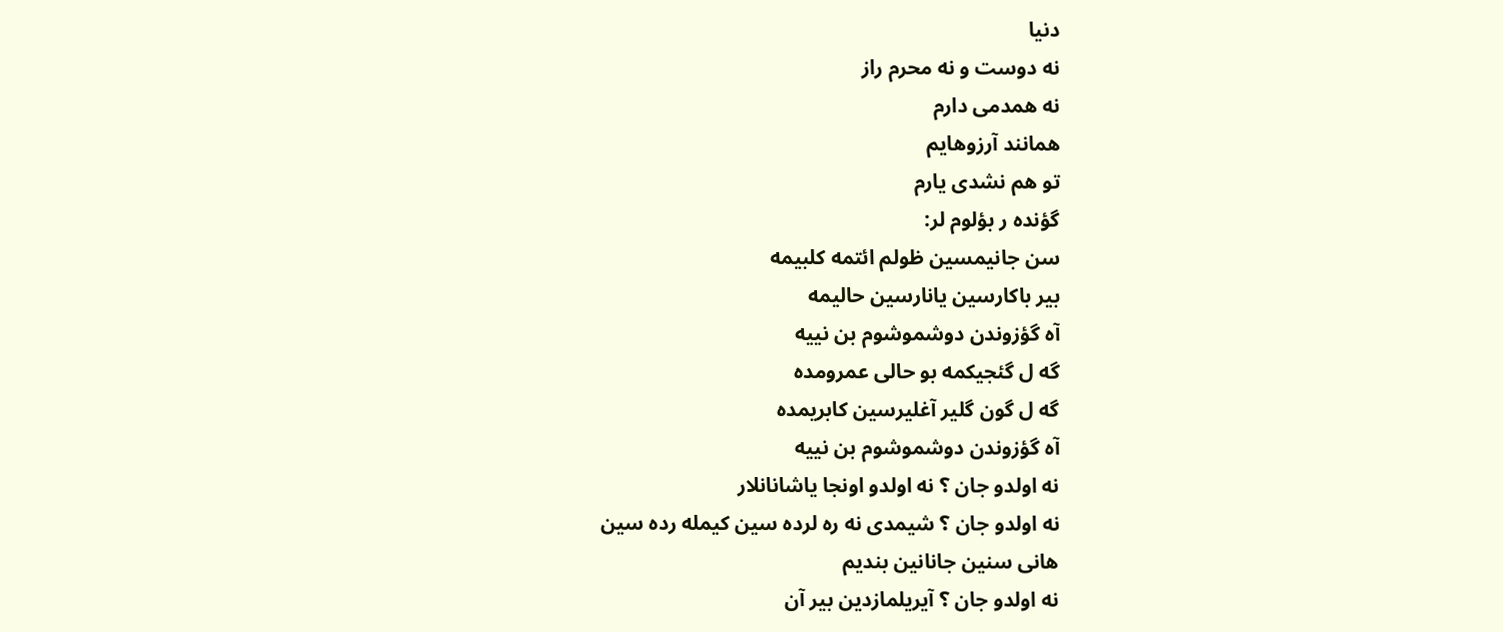دنیا
نه دوست و نه محرم راز
نه همدمی دارم
همانند آرزوهایم
تو هم نشدی یارم
گؤنده ر بؤلوم لر:
سن جانیمسین ظولم ائتمه كلبیمه
بیر باكارسین یانارسین حالیمه
آه گؤزوندن دوشموشوم بن نییه
گه ل گئجیكمه بو حالی عمرومده
گه ل گون گلیر آغلیرسین كابریمده
آه گؤزوندن دوشموشوم بن نییه
نه اولدو جان ؟ نه اولدو اونجا یاشانانلار
نه اولدو جان ؟ شیمدی نه ره لرده سین كیمله رده سین
هانی سنین جانانین بندیم
نه اولدو جان ؟ آیریلمازدین بیر آن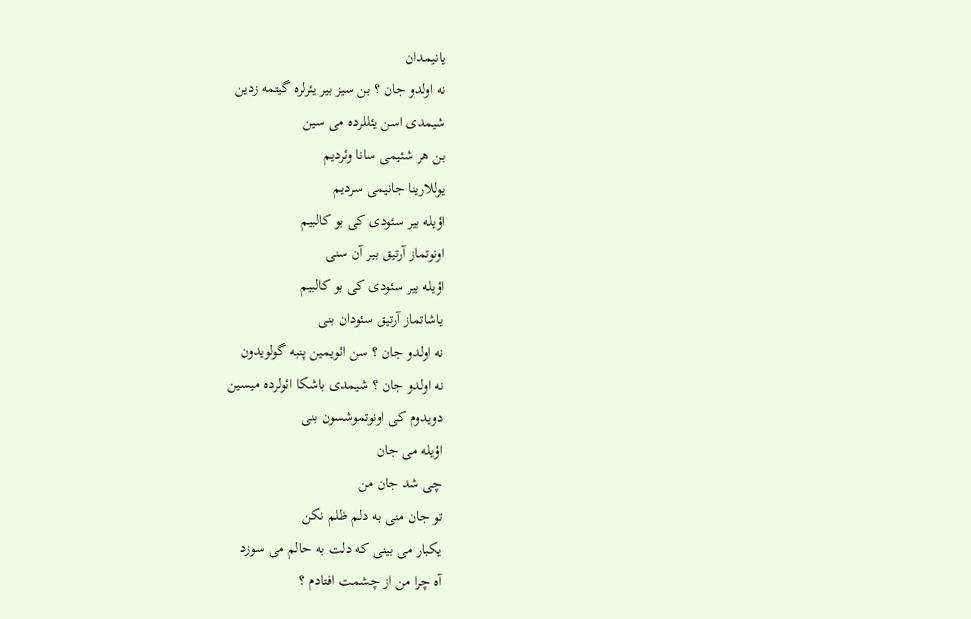یانیمدان
نه اولدو جان ؟ بن سیز بیر یئرلره گیتمه زدین
شیمدی اسن یئللرده می سین
بن هر شئیمی سانا وئردیم
یوللارینا جانیمی سردیم
اؤیله بیر سئودی كی بو كالبیم
اونوتماز آرتیق بیر آن سنی
اؤیله بیر سئودی كی بو كالبیم
یاشاتماز آرتیق سئودان بنی
نه اولدو جان ؟ سن ائویمین پنبه گولویدون
نه اولدو جان ؟ شیمدی باشكا ائولرده میسین
دویدوم كی اونوتموشسون بنی
اؤیله می جان
چی شد جان من
تو جان منی به دلم ظلم نكن
یكبار می بینی كه دلت به حالم می سوزد
آه چرا من از چشمت افتادم ؟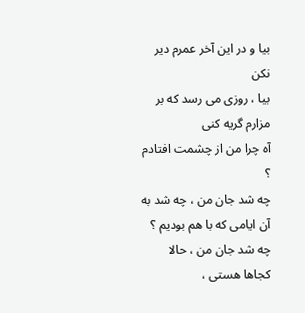بیا و در این آخر عمرم دیر نكن
بیا ، روزی می رسد كه بر مزارم گریه كنی
آه چرا من از چشمت افتادم ؟
چه شد جان من ، چه شد به آن ایامی كه با هم بودیم ؟
چه شد جان من ، حالا كجاها هستی ،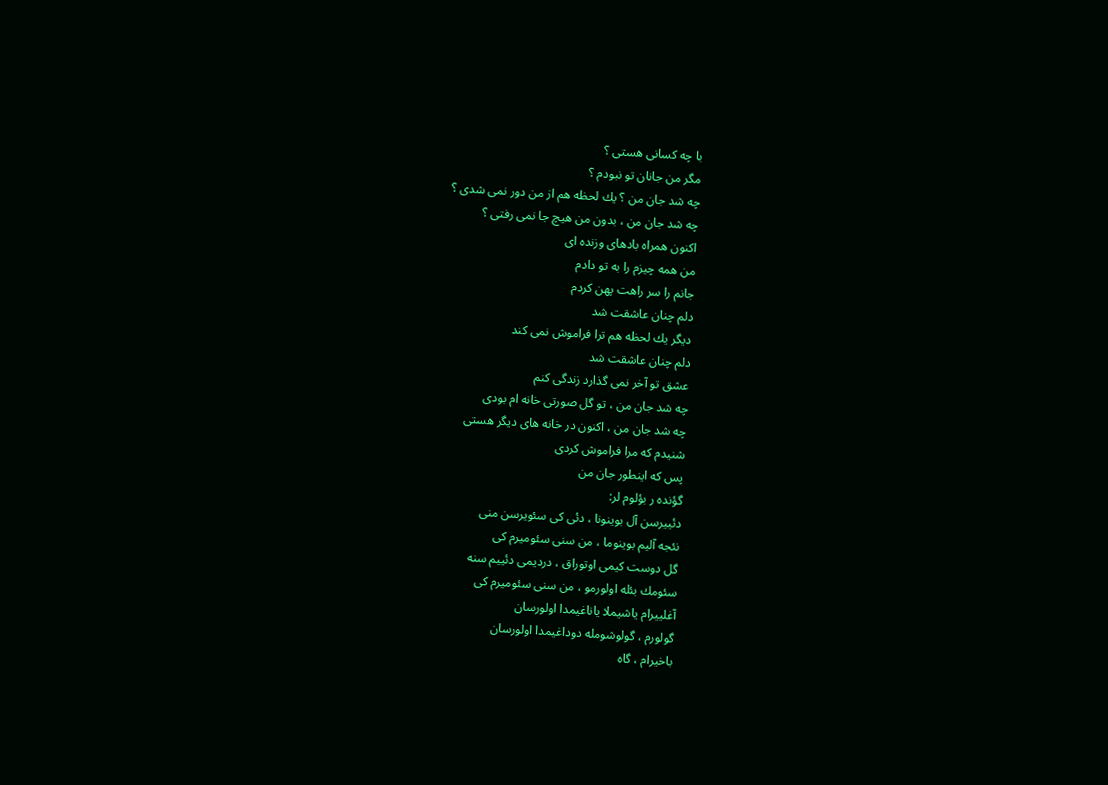با چه كسانی هستی ؟
مگر من جانان تو نبودم ؟
چه شد جان من ؟ یك لحظه هم از من دور نمی شدی ؟
چه شد جان من ، بدون من هیچ جا نمی رفتی ؟
اكنون همراه بادهای وزنده ای
من همه چیزم را به تو دادم
جانم را سر راهت پهن كردم
دلم چنان عاشقت شد
دیگر یك لحظه هم ترا فراموش نمی كند
دلم چنان عاشقت شد
عشق تو آخر نمی گذارد زندگی كنم
چه شد جان من ، تو گل صورتی خانه ام بودی
چه شد جان من ، اكنون در خانه های دیگر هستی
شنیدم كه مرا فراموش كردی
پس كه اینطور جان من
گؤنده ر بؤلوم لر:
دئییرسن آل بوینونا ، دئی كی سئویرسن منی
نئجه آلیم بوینوما ، من سنی سئومیرم كی
گل دوست كیمی اوتوراق ، دردیمی دئییم سنه
سئومك بئله اولورمو ، من سنی سئومیرم كی
آغلییرام یاشیملا یاناغیمدا اولورسان
گولورم ، گولوشومله دوداغیمدا اولورسان
باخیرام ، گاه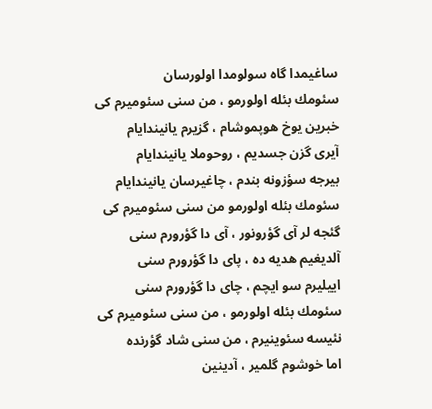ساغیمدا گاه سولومدا اولورسان
سئومك بئله اولورمو ، من سنی سئومیرم كی
خبرین یوخ هوپموشام ، گزیرم یانیندایام
آیری گزن جسدیم ، روحوملا یانیندایام
بیرجه سؤزونه بندم ، چاغیرسان یانیندایام
سئومك بئله اولورمو من سنی سئومیرم كی
گئجه لر آی گؤرونور ، آی دا گؤرورم سنی
آلدیغیم هدیه ده ، پای دا گؤرورم سنی
اییلیرم سو ایچم ، چای دا گؤرورم سنی
سئومك بئله اولورمو ، من سنی سئومیرم كی
نئیسه سئوینیرم ، من سنی شاد گؤرنده
اما خوشوم گلمیر ، آدینین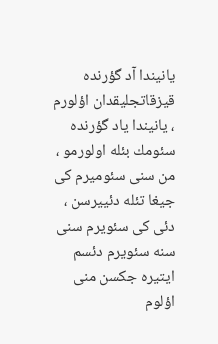یانیندا آد گؤرنده
قیزقاتجلیقدان اؤلورم ، یانیندا یاد گؤرنده
سئومك بئله اولورمو ، من سنی سئومیرم كی
جیغا تئله دئییرسن ، دئی كی سئویرم سنی
سنه سئویرم دئسم ایتیره جكسن منی
اؤلوم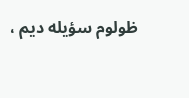ظولوم سؤیله دیم ،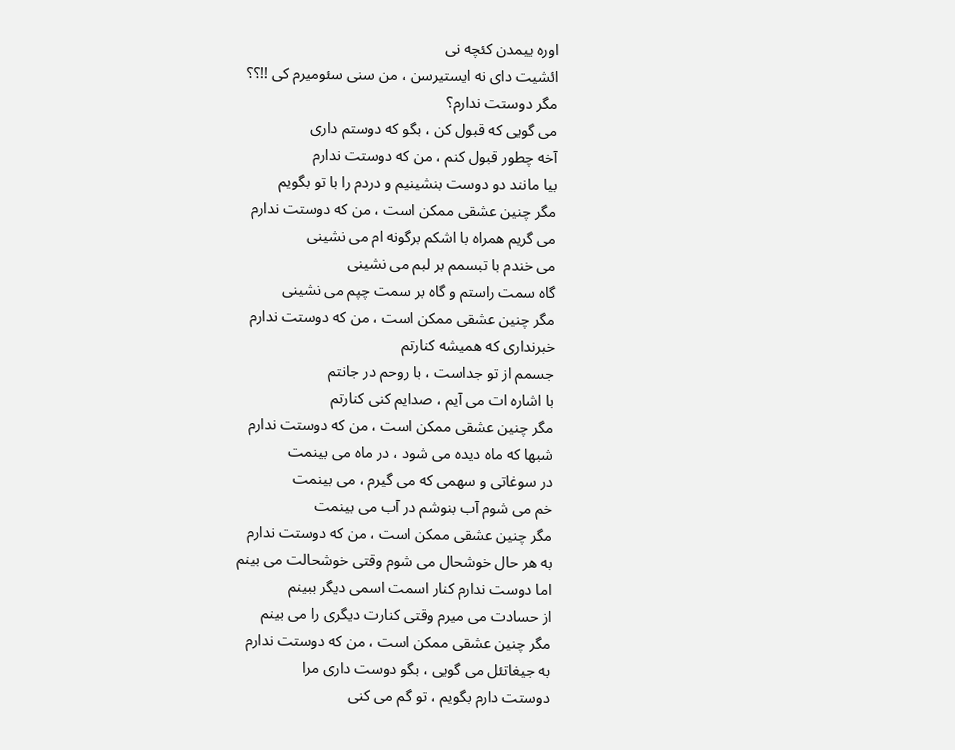اوره ییمدن كئچه نی
ائشیت دای نه ایستیرسن ، من سنی سئومیرم كی !!؟؟
مگر دوستت ندارم؟
می گویی كه قبول كن ، بگو كه دوستم داری
آخه چطور قبول كنم ، من كه دوستت ندارم
بیا مانند دو دوست بنشینیم و دردم را با تو بگویم
مگر چنین عشقی ممكن است ، من كه دوستت ندارم
می گریم همراه با اشكم برگونه ام می نشینی
می خندم با تبسمم بر لبم می نشینی
گاه سمت راستم و گاه بر سمت چپم می نشینی
مگر چنین عشقی ممكن است ، من كه دوستت ندارم
خبرنداری كه همیشه كنارتم
جسمم از تو جداست ، با روحم در جانتم
با اشاره ات می آیم ، صدایم كنی كنارتم
مگر چنین عشقی ممكن است ، من كه دوستت ندارم
شبها كه ماه دیده می شود ، در ماه می بینمت
در سوغاتی و سهمی كه می گیرم ، می بینمت
خم می شوم آب بنوشم در آب می بینمت
مگر چنین عشقی ممكن است ، من كه دوستت ندارم
به هر حال خوشحال می شوم وقتی خوشحالت می بینم
اما دوست ندارم كنار اسمت اسمی دیگر ببینم
از حسادت می میرم وقتی كنارت دیگری را می بینم
مگر چنین عشقی ممكن است ، من كه دوستت ندارم
به جیغاتئل می گویی ، بگو دوست داری مرا
دوستت دارم بگویم ، تو گم می كنی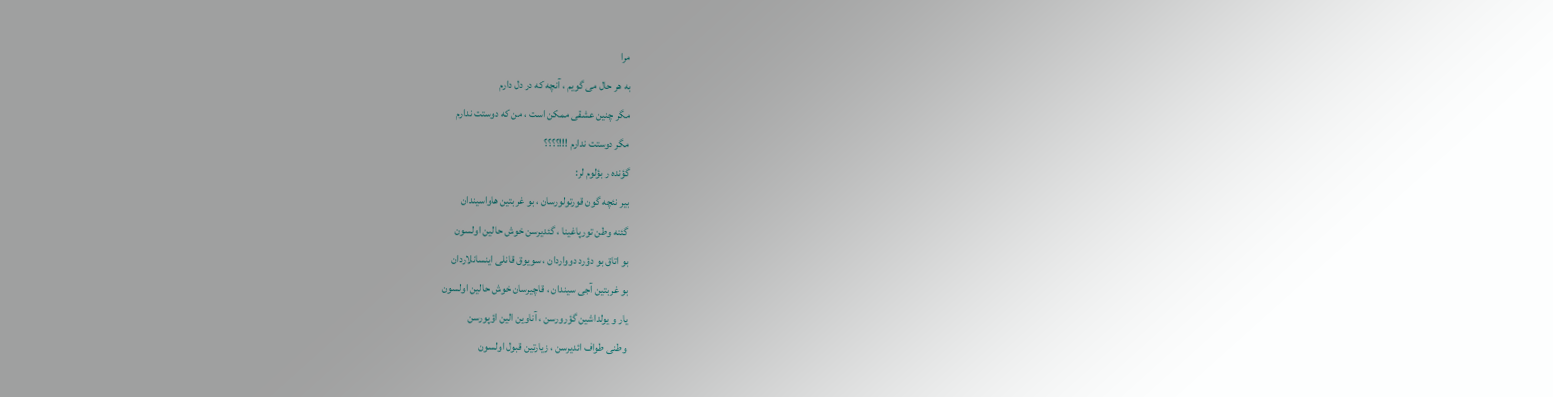مرا
به هر حال می گویم ، آنچه كه در دل دارم
مگر چنین عشقی ممكن است ، من كه دوستت ندارم
مگر دوستت ندارم !!!؟؟؟؟
گؤنده ر بؤلوم لر:
بیر نئچه گون قورتولورسان ، بو غربتین هاواسیندان
گئنه وطن تورپاغینا ، گئدیرسن خوش حالین اولسون
بو اتاق بو دؤرد دوواردان ، سویوق قانلی اینسانلاردان
بو غربتین آجی سیندان ، قاچیرسان خوش حالین اولسون
یار و یولداشین گؤرورسن ، آناوین الین اؤپورسن
وطنی طواف ائدیرسن ، زیارتین قبول اولسون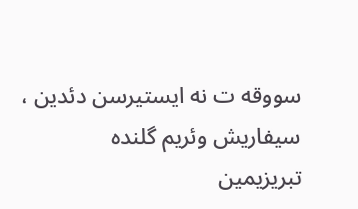سووقه ت نه ایستیرسن دئدین ، سیفاریش وئریم گلنده
تبریزیمین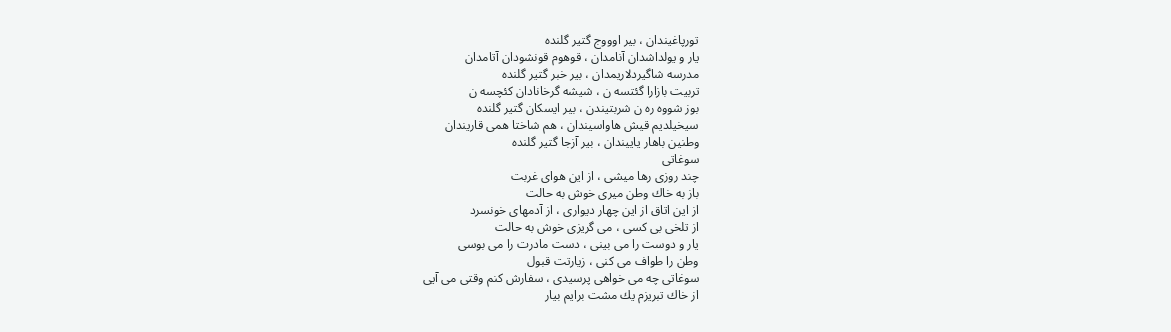تورپاغیندان ، بیر اوووج گتیر گلنده
یار و یولداشدان آنامدان ، قوهوم قونشودان آتامدان
مدرسه شاگیردلاریمدان ، بیر خبر گتیر گلنده
تربیت بازارا گئتسه ن ، شیشه گرخانادان كئچسه ن
بوز شووه ره ن شربتیندن ، بیر ایسكان گتیر گلنده
سیخیلدیم قیش هاواسیندان ، هم شاختا همی قاریندان
وطنین باهار یاییندان ، بیر آزجا گتیر گلنده
سوغاتی
چند روزی رها میشی ، از این هوای غربت
باز به خاك وطن میری خوش به حالت
از این اتاق از این چهار دیواری ، از آدمهای خونسرد
از تلخی بی كسی ، می گریزی خوش به حالت
یار و دوست را می بینی ، دست مادرت را می بوسی
وطن را طواف می كنی ، زیارتت قبول
سوغاتی چه می خواهی پرسیدی ، سفارش كنم وقتی می آیی
از خاك تبریزم یك مشت برایم بیار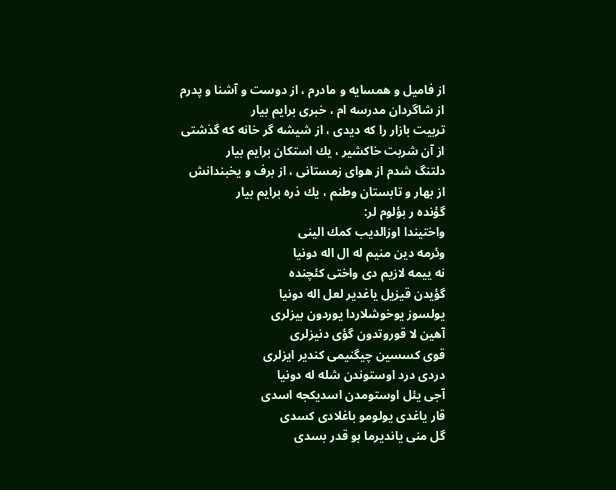از فامیل و همسایه و مادرم ، از دوست و آشنا و پدرم
از شاگردان مدرسه ام ، خبری برایم بیار
تربیت بازار را كه دیدی ، از شیشه گر خانه كه گذشتی
از آن شربت خاكشیر ، یك استكان برایم بیار
دلتنگ شدم از هوای زمستانی ، از برف و یخبندانش
از بهار و تابستان وطنم ، یك ذره برایم بیار
گؤنده ر بؤلوم لر:
واختیندا اوزالدیب كمك الینی
وئرمه دین منیم له ال اله دونیا
نه ییمه لازیم دی واختی كئچنده
گؤیدن قیزیل یاغدیر لعل اله دونیا
یولسوز یوخوشلاردا یوردون بیزلری
آهین لا قوروتدون گؤی دنیزلری
قوی كسسین چیگنیمی كندیر ایزلری
دردی درد اوستوندن شله له دونیا
آجی یئل اوستومدن اسدیكجه اسدی
قار یاغدی یولومو باغلادی كسدی
گل منی یاندیرما بو قدر بسدی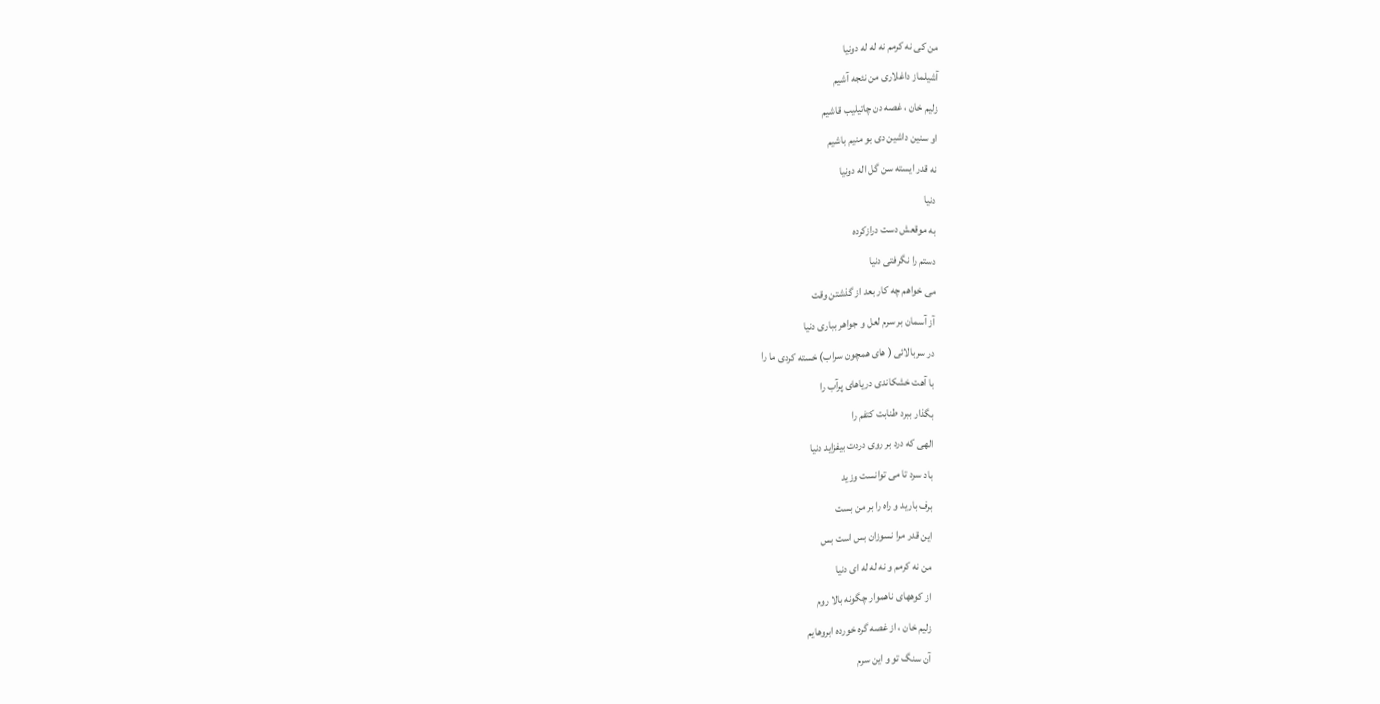من كی نه كرمم نه له له دونیا
آشیلماز داغلاری من نئجه آشیم
زلیم خان ، غصه دن چاتیلیب قاشیم
او سنین داشین دی بو منیم باشیم
نه قدر ایسته سن گل اله دونیا
دنیا
به موقعش دست درازكرده
دستم را نگرفتی دنیا
می خواهم چه كار بعد از گذشتن وقت
آز آسمان بر سرم لعل و جواهر بباری دنیا
در سربالائی ( های همچون سراب) خسته كردی ما را
با آهت خشكاندی دریاهای پرآب را
بگذار ببرد طنابت كتفم را
الهی كه درد بر روی دردت بیفزاید دنیا
باد سرد تا می توانست وزید
برف بارید و راه را بر من بست
این قدر مرا نسوزان بس است بس
من نه كرمم و نه له له ای دنیا
از كوههای ناهموار چگونه بالا روم
زلیم خان ، از غصه گره خورده ابروهایم
آن سنگ تو و این سرم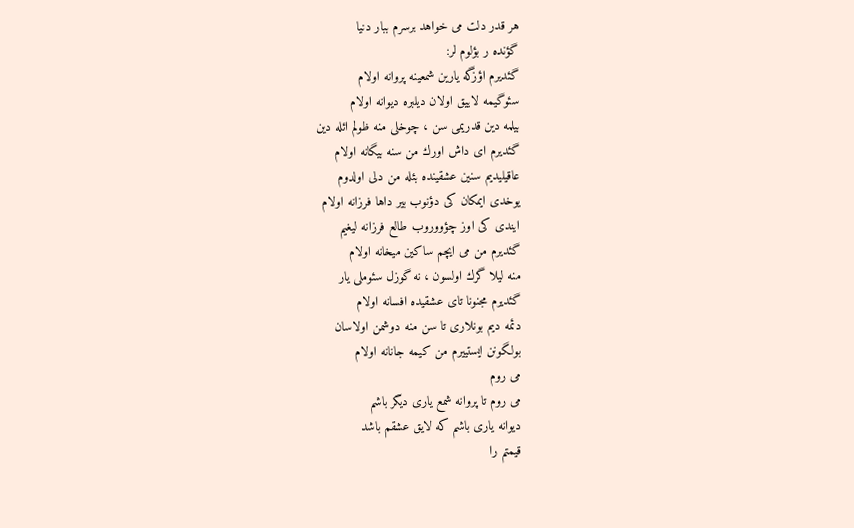هر قدر دلت می خواهد برسرم ببار دنیا
گؤنده ر بؤلوم لر:
گئدیرم اؤزگه یارین شمعینه پروانه اولام
سئوگیمه لاییق اولان دیلبره دیوانه اولام
بیلمه دین قدریمی سن ، چوخلی منه ظولم ائله دین
گئدیرم ای داش اورك من سنه بیگانه اولام
عاقیلیدیم سنین عشقینده بئله من دلی اولدوم
یوخدی ایمكان كی دؤنوب بیر داها فرزانه اولام
ایندی كی اوز چؤووروب طالع فرزانه لیغیم
گئدیرم من می ایچم ساكین میخانه اولام
منه لیلا گرك اولسون ، نه گوزل سئوملی یار
گئدیرم مجنونا تای عشقیده افسانه اولام
دئمه دیم بونلاری تا سن منه دوشمن اولاسان
بولگونن ایستییرم من كیمه جانانه اولام
می روم
می روم تا پروانه شمع یاری دیگر باشم
دیوانه یاری باشم كه لایق عشقم باشد
قیمتم را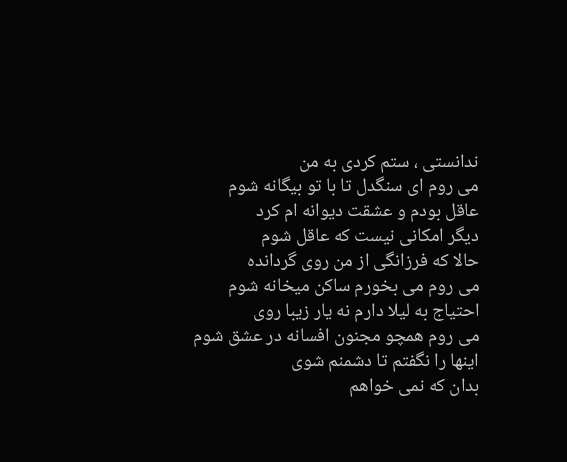ندانستی ، ستم كردی به من
می روم ای سنگدل تا با تو بیگانه شوم
عاقل بودم و عشقت دیوانه ام كرد
دیگر امكانی نیست كه عاقل شوم
حالا كه فرزانگی از من روی گردانده
می روم می بخورم ساكن میخانه شوم
احتیاج به لیلا دارم نه یار زیبا روی
می روم همچو مجنون افسانه در عشق شوم
اینها را نگفتم تا دشمنم شوی
بدان كه نمی خواهم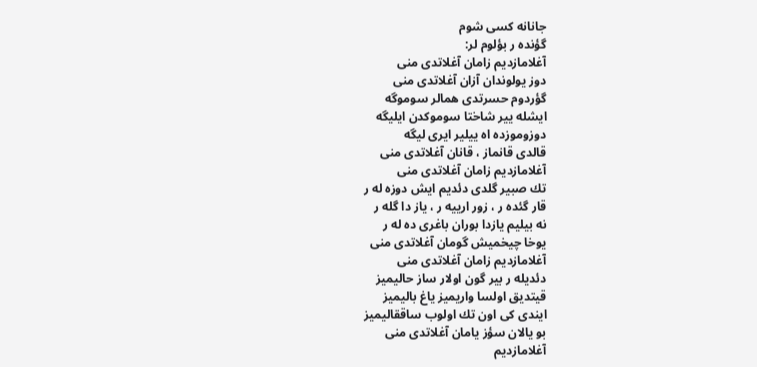جانانه كسی شوم
گؤنده ر بؤلوم لر:
آغلامازدیم زامان آغلاتدی منی
دوز یولوندان آزان آغلاتدی منی
گؤردوم حسرتدی همالر سوموگه
ایشله ییر شاختا سوموكدن ایلیگه
دوزوموزده اه ییلیر ایری لیگه
قالدی قانماز ، قانان آغلاتدی منی
آغلامازدیم زامان آغلاتدی منی
تك صبیر گلدی دئدیم ایش دوزه له ر
قار گئده ر ، زور ارییه ر ، یاز دا گله ر
نه بیلیم یازدا بوران باغری ده له ر
یوخا چیخمیش گومان آغلاتدی منی
آغلامازدیم زامان آغلاتدی منی
دئدیله ر بیر گون اولار ساز حالیمیز
قیتدیق اولسا واریمیز یاغ بالیمیز
ایندی كی اون تك اولوب ساققالیمیز
بو یالان سؤز یامان آغلاتدی منی
آغلامازدیم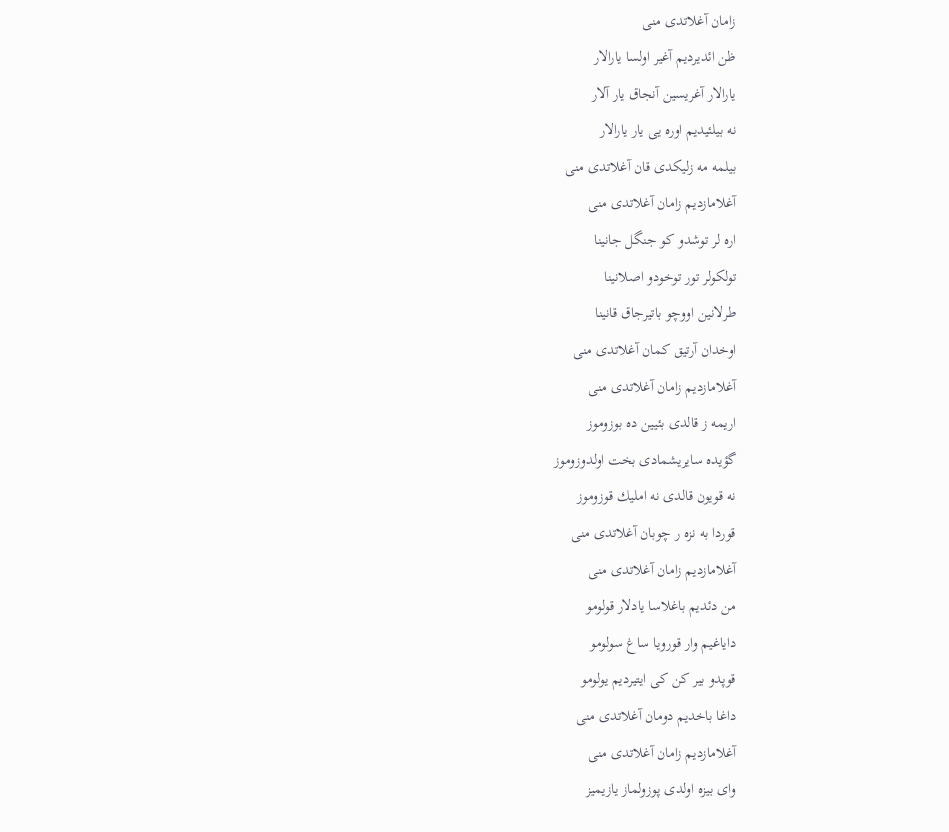زامان آغلاتدی منی
ظن ائدیردیم آغیر اولسا یارالار
یارالار آغریسین آنجاق یار آلار
نه بیلئیدیم اوره یی یار یارالار
بیلمه مه زلیكدی قان آغلاتدی منی
آغلامازدیم زامان آغلاتدی منی
اره لر توشدو كو جنگل جانینا
تولكولر تور توخودو اصلانینا
طرلانین اووچو باتیرجاق قانینا
اوخدان آرتیق كمان آغلاتدی منی
آغلامازدیم زامان آغلاتدی منی
اریمه ز قالدی بئیین ده بوزوموز
گؤیده سایریشمادی بخت اولدوزوموز
نه قویون قالدی نه املیك قوزوموز
قوردا به نزه ر چوبان آغلاتدی منی
آغلامازدیم زامان آغلاتدی منی
من دئدیم باغلاسا یادلار قولومو
دایاغیم وار قورویا ساغ سولومو
قوپدو بیر كن كی ایتیردیم یولومو
داغا باخدیم دومان آغلاتدی منی
آغلامازدیم زامان آغلاتدی منی
وای بیزه اولدی پوزولماز یازیمیز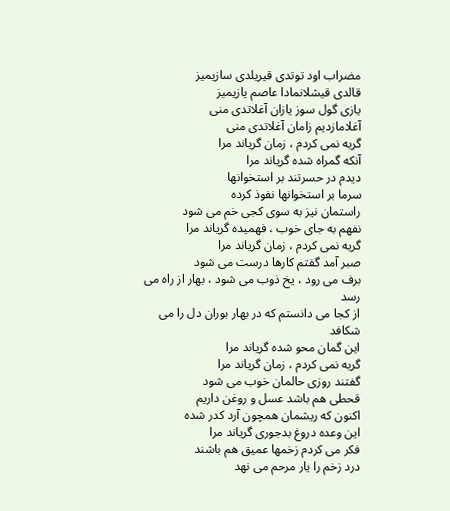مضراب اود توتدی قیریلدی سازیمیز
قالدی قیشلانمادا عاصم یازیمیز
یازی گول سوز یازان آغلاتدی منی
آغلامازدیم زامان آغلاتدی منی
گریه نمی كردم ، زمان گریاند مرا
آنكه گمراه شده گریاند مرا
دیدم در حسرتند بر استخوانها
سرما بر استخوانها نفوذ كرده
راستمان نیز به سوی كجی خم می شود
نفهم به جای خوب ، فهمیده گریاند مرا
گریه نمی كردم ، زمان گریاند مرا
صبر آمد گفتم كارها درست می شود
برف می رود ، یخ ذوب می شود ، بهار از راه می رسد
از كجا می دانستم كه در بهار بوران دل را می شكافد
این گمان محو شده گریاند مرا
گریه نمی كردم ، زمان گریاند مرا
گفتند روزی حالمان خوب می شود
قحطی هم باشد عسل و روغن داریم
اكنون كه ریشمان همچون آرد كدر شده
این وعده دروغ بدجوری گریاند مرا
فكر می كردم زخمها عمیق هم باشند
درد زخم را یار مرحم می نهد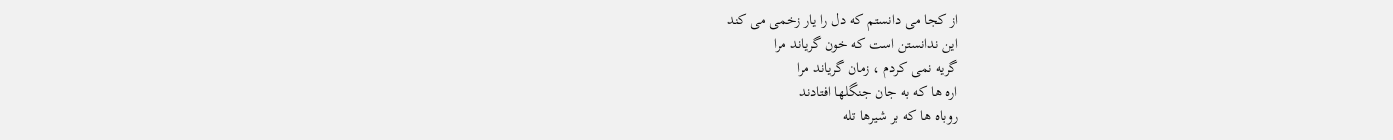از كجا می دانستم كه دل را یار زخمی می كند
این ندانستن است كه خون گریاند مرا
گریه نمی كردم ، زمان گریاند مرا
اره ها كه به جان جنگلها افتادند
روباه ها كه بر شیرها تله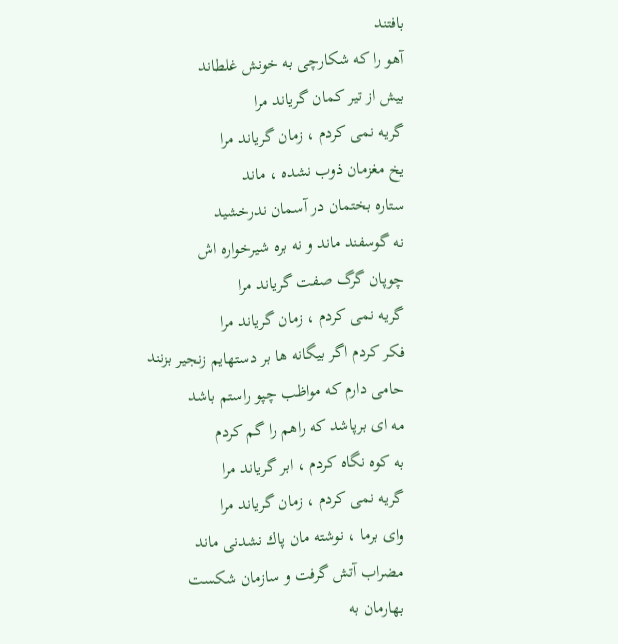بافتند
آهو را كه شكارچی به خونش غلطاند
بیش از تیر كمان گریاند مرا
گریه نمی كردم ، زمان گریاند مرا
یخ مغزمان ذوب نشده ، ماند
ستاره بختمان در آسمان ندرخشید
نه گوسفند ماند و نه بره شیرخواره اش
چوپان گرگ صفت گریاند مرا
گریه نمی كردم ، زمان گریاند مرا
فكر كردم اگر بیگانه ها بر دستهایم زنجیر بزنند
حامی دارم كه مواظب چپو راستم باشد
مه ای برپاشد كه راهم را گم كردم
به كوه نگاه كردم ، ابر گریاند مرا
گریه نمی كردم ، زمان گریاند مرا
وای برما ، نوشته مان پاك نشدنی ماند
مضراب آتش گرفت و سازمان شكست
بهارمان به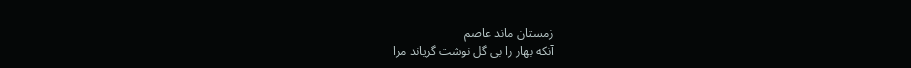زمستان ماند عاصم
آنكه بهار را بی گل نوشت گریاند مرا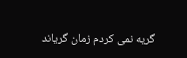گریه نمی كردم زمان گریاند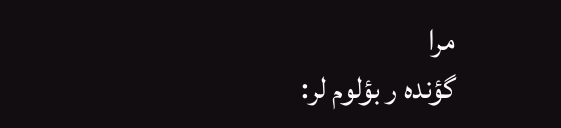مرا
گؤنده ر بؤلوم لر: